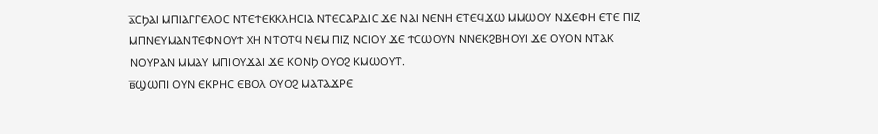ⲁ̅ⲤϦⲀⲒ ⲘⲠⲒⲀⲄⲄⲈⲖⲞⲤ ⲚⲦⲈϮⲈⲔⲔⲖⲎⲤⲒⲀ ⲚⲦⲈⲤⲀⲢⲆⲒⲤ ϪⲈ ⲚⲀⲒ ⲚⲈⲚⲎ ⲈⲦⲈϤϪⲰ ⲘⲘⲰⲞⲨ ⲚϪⲈⲪⲎ ⲈⲦⲈ ⲠⲒⲌ ⲘⲠⲚⲈⲨⲘⲀⲚⲦⲈⲪⲚⲞⲨϮ ⲬⲎ ⲚⲦⲞⲦϤ ⲚⲈⲘ ⲠⲒⲌ ⲚⲤⲒⲞⲨ ϪⲈ ϮⲤⲰⲞⲨⲚ ⲚⲚⲈⲔϨⲂⲎⲞⲨⲒ ϪⲈ ⲞⲨⲞⲚ ⲚⲦⲀⲔ ⲚⲞⲨⲢⲀⲚ ⲘⲘⲀⲨ ⲘⲠⲒⲞⲨϪⲀⲒ ϪⲈ ⲔⲞⲚϦ ⲞⲨⲞϨ ⲔⲘⲰⲞⲨⲦ.
ⲃ̅ϢⲰⲠⲒ ⲞⲨⲚ ⲈⲔⲢⲎⲤ ⲈⲂⲞⲖ ⲞⲨⲞϨ ⲘⲀⲦⲀϪⲢⲈ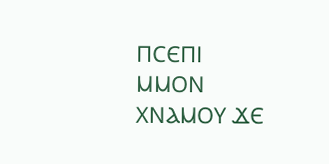ⲠⲤⲈⲠⲒ ⲘⲘⲞⲚ ⲬⲚⲀⲘⲞⲨ ϪⲈ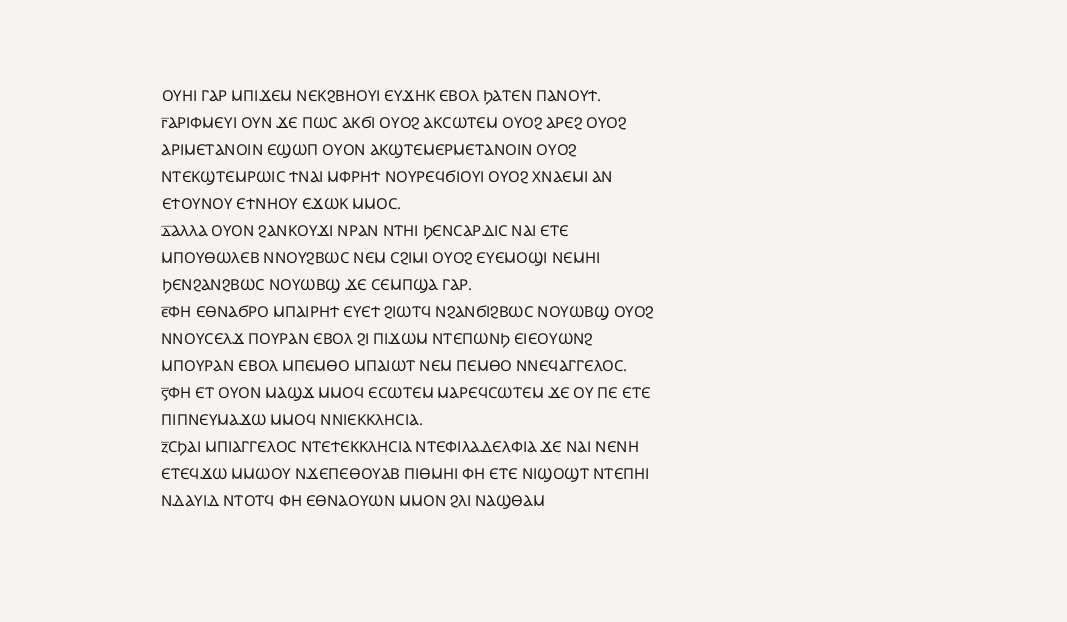ⲞⲨⲎⲒ ⲄⲀⲢ ⲘⲠⲒϪⲈⲘ ⲚⲈⲔϨⲂⲎⲞⲨⲒ ⲈⲨϪⲎⲔ ⲈⲂⲞⲖ ϦⲀⲦⲈⲚ ⲠⲀⲚⲞⲨϮ.
ⲅ̅ⲀⲢⲒⲪⲘⲈⲨⲒ ⲞⲨⲚ ϪⲈ ⲠⲰⲤ ⲀⲔϬⲒ ⲞⲨⲞϨ ⲀⲔⲤⲰⲦⲈⲘ ⲞⲨⲞϨ ⲀⲢⲈϨ ⲞⲨⲞϨ ⲀⲢⲒⲘⲈⲦⲀⲚⲞⲒⲚ ⲈϢⲰⲠ ⲞⲨⲞⲚ ⲀⲔϢⲦⲈⲘⲈⲢⲘⲈⲦⲀⲚⲞⲒⲚ ⲞⲨⲞϨ ⲚⲦⲈⲔϢⲦⲈⲘⲢⲰⲒⲤ ϮⲚⲀⲒ ⲘⲪⲢⲎϮ ⲚⲞⲨⲢⲈϤϬⲒⲞⲨⲒ ⲞⲨⲞϨ ⲬⲚⲀⲈⲘⲒ ⲀⲚ ⲈϮⲞⲨⲚⲞⲨ ⲈϮⲚⲎⲞⲨ ⲈϪⲰⲔ ⲘⲘⲞⲤ.
ⲇ̅ⲀⲖⲖⲀ ⲞⲨⲞⲚ ϨⲀⲚⲔⲞⲨϪⲒ ⲚⲢⲀⲚ ⲚⲦⲎⲒ ϦⲈⲚⲤⲀⲢⲆⲒⲤ ⲚⲀⲒ ⲈⲦⲈ ⲘⲠⲞⲨⲐⲰⲖⲈⲂ ⲚⲚⲞⲨϨⲂⲰⲤ ⲚⲈⲘ ⲤϨⲒⲘⲒ ⲞⲨⲞϨ ⲈⲨⲈⲘⲞϢⲒ ⲚⲈⲘⲎⲒ ϦⲈⲚϨⲀⲚϨⲂⲰⲤ ⲚⲞⲨⲰⲂϢ ϪⲈ ⲤⲈⲘⲠϢⲀ ⲄⲀⲢ.
ⲉ̅ⲪⲎ ⲈⲐⲚⲀϬⲢⲞ ⲘⲠⲀⲒⲢⲎϮ ⲈⲨⲈϮ ϨⲒⲰⲦϤ ⲚϨⲀⲚϬⲒϨⲂⲰⲤ ⲚⲞⲨⲰⲂϢ ⲞⲨⲞϨ ⲚⲚⲞⲨⲤⲈⲖϪ ⲠⲞⲨⲢⲀⲚ ⲈⲂⲞⲖ ϨⲒ ⲠⲒϪⲰⲘ ⲚⲦⲈⲠⲰⲚϦ ⲈⲒⲈⲞⲨⲰⲚϨ ⲘⲠⲞⲨⲢⲀⲚ ⲈⲂⲞⲖ ⲘⲠⲈⲘⲐⲞ ⲘⲠⲀⲒⲰⲦ ⲚⲈⲘ ⲠⲈⲘⲐⲞ ⲚⲚⲈϤⲀⲄⲄⲈⲖⲞⲤ.
ⲋ̅ⲪⲎ ⲈⲦ ⲞⲨⲞⲚ ⲘⲀϢϪ ⲘⲘⲞϤ ⲈⲤⲰⲦⲈⲘ ⲘⲀⲢⲈϤⲤⲰⲦⲈⲘ ϪⲈ ⲞⲨ ⲠⲈ ⲈⲦⲈ ⲠⲒⲠⲚⲈⲨⲘⲀϪⲰ ⲘⲘⲞϤ ⲚⲚⲒⲈⲔⲔⲖⲎⲤⲒⲀ.
ⲍ̅ⲤϦⲀⲒ ⲘⲠⲒⲀⲄⲄⲈⲖⲞⲤ ⲚⲦⲈϮⲈⲔⲔⲖⲎⲤⲒⲀ ⲚⲦⲈⲪⲒⲖⲀⲆⲈⲖⲪⲒⲀ ϪⲈ ⲚⲀⲒ ⲚⲈⲚⲎ ⲈⲦⲈϤϪⲰ ⲘⲘⲰⲞⲨ ⲚϪⲈⲠⲈⲐⲞⲨⲀⲂ ⲠⲒⲐⲘⲎⲒ ⲪⲎ ⲈⲦⲈ ⲚⲒϢⲞϢⲦ ⲚⲦⲈⲠⲎⲒ ⲚⲆⲀⲨⲒⲆ ⲚⲦⲞⲦϤ ⲪⲎ ⲈⲐⲚⲀⲞⲨⲰⲚ ⲘⲘⲞⲚ ϨⲖⲒ ⲚⲀϢⲐⲀⲘ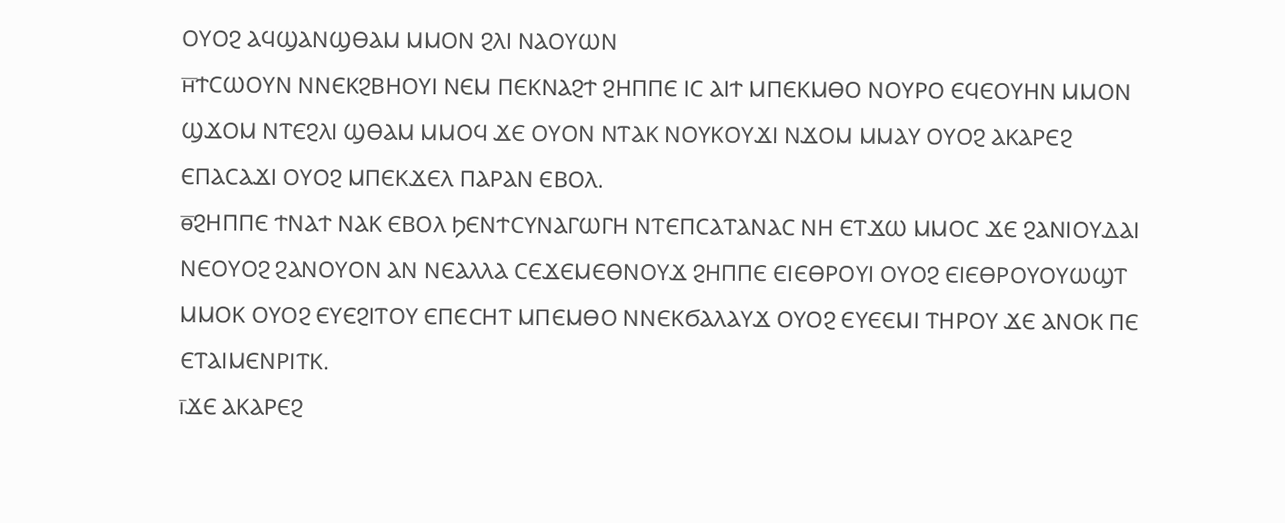ⲞⲨⲞϨ ⲀϤϢⲀⲚϢⲐⲀⲘ ⲘⲘⲞⲚ ϨⲖⲒ ⲚⲀⲞⲨⲰⲚ
ⲏ̅ϮⲤⲰⲞⲨⲚ ⲚⲚⲈⲔϨⲂⲎⲞⲨⲒ ⲚⲈⲘ ⲠⲈⲔⲚⲀϨϮ ϨⲎⲠⲠⲈ ⲒⲤ ⲀⲒϮ ⲘⲠⲈⲔⲘⲐⲞ ⲚⲞⲨⲢⲞ ⲈϤⲈⲞⲨⲎⲚ ⲘⲘⲞⲚ ϢϪⲞⲘ ⲚⲦⲈϨⲖⲒ ϢⲐⲀⲘ ⲘⲘⲞϤ ϪⲈ ⲞⲨⲞⲚ ⲚⲦⲀⲔ ⲚⲞⲨⲔⲞⲨϪⲒ ⲚϪⲞⲘ ⲘⲘⲀⲨ ⲞⲨⲞϨ ⲀⲔⲀⲢⲈϨ ⲈⲠⲀⲤⲀϪⲒ ⲞⲨⲞϨ ⲘⲠⲈⲔϪⲈⲖ ⲠⲀⲢⲀⲚ ⲈⲂⲞⲖ.
ⲑ̅ϨⲎⲠⲠⲈ ϮⲚⲀϮ ⲚⲀⲔ ⲈⲂⲞⲖ ϦⲈⲚϮⲤⲨⲚⲀⲄⲰⲄⲎ ⲚⲦⲈⲠⲤⲀⲦⲀⲚⲀⲤ ⲚⲎ ⲈⲦϪⲰ ⲘⲘⲞⲤ ϪⲈ ϨⲀⲚⲒⲞⲨⲆⲀⲒ ⲚⲈⲞⲨⲞϨ ϨⲀⲚⲞⲨⲞⲚ ⲀⲚ ⲚⲈⲀⲖⲖⲀ ⲤⲈϪⲈⲘⲈⲐⲚⲞⲨϪ ϨⲎⲠⲠⲈ ⲈⲒⲈⲐⲢⲞⲨⲒ ⲞⲨⲞϨ ⲈⲒⲈⲐⲢⲞⲨⲞⲨⲰϢⲦ ⲘⲘⲞⲔ ⲞⲨⲞϨ ⲈⲨⲈϨⲒⲦⲞⲨ ⲈⲠⲈⲤⲎⲦ ⲘⲠⲈⲘⲐⲞ ⲚⲚⲈⲔϬⲀⲖⲀⲨϪ ⲞⲨⲞϨ ⲈⲨⲈⲈⲘⲒ ⲦⲎⲢⲞⲨ ϪⲈ ⲀⲚⲞⲔ ⲠⲈ ⲈⲦⲀⲒⲘⲈⲚⲢⲒⲦⲔ.
ⲓ̅ϪⲈ ⲀⲔⲀⲢⲈϨ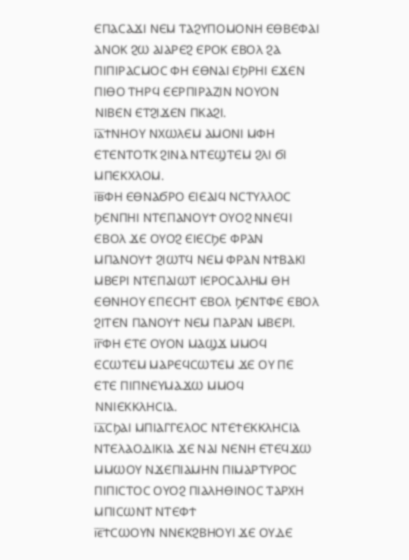ⲈⲠⲀⲤⲀϪⲒ ⲚⲈⲘ ⲦⲀϨⲨⲠⲞⲘⲞⲚⲎ ⲈⲐⲂⲈⲪⲀⲒ ⲀⲚⲞⲔ ϨⲰ ⲀⲒⲀⲢⲈϨ ⲈⲢⲞⲔ ⲈⲂⲞⲖ ϨⲀ ⲠⲒⲠⲒⲢⲀⲤⲘⲞⲤ ⲪⲎ ⲈⲐⲚⲀⲒ ⲈϦⲢⲎⲒ ⲈϪⲈⲚ ⲠⲒⲐⲞ ⲦⲎⲢϤ ⲈⲈⲢⲠⲒⲢⲀⲌⲒⲚ ⲚⲞⲨⲞⲚ ⲚⲒⲂⲈⲚ ⲈⲦϨⲒϪⲈⲚ ⲠⲔⲀϨⲒ.
ⲓ̅ⲁ̅ϮⲚⲎⲞⲨ ⲚⲬⲰⲖⲈⲘ ⲀⲘⲞⲚⲒ ⲘⲪⲎ ⲈⲦⲈⲚⲦⲞⲦⲔ ϨⲒⲚⲀ ⲚⲦⲈϢⲦⲈⲘ ϨⲖⲒ ϬⲒ ⲘⲠⲈⲔⲬⲖⲞⲘ.
ⲓ̅ⲃ̅ⲪⲎ ⲈⲐⲚⲀϬⲢⲞ ⲈⲒⲈⲀⲒϤ ⲚⲤⲦⲨⲖⲖⲞⲤ ϦⲈⲚⲠⲎⲒ ⲚⲦⲈⲠⲀⲚⲞⲨϮ ⲞⲨⲞϨ ⲚⲚⲈϤⲒ ⲈⲂⲞⲖ ϪⲈ ⲞⲨⲞϨ ⲈⲒⲈⲤϦⲈ ⲪⲢⲀⲚ ⲘⲠⲀⲚⲞⲨϮ ϨⲒⲰⲦϤ ⲚⲈⲘ ⲪⲢⲀⲚ ⲚϮⲂⲀⲔⲒ ⲘⲂⲈⲢⲒ ⲚⲦⲈⲠⲀⲒⲰⲦ ⲒⲈⲢⲞⲤⲀⲖⲎⲘ ⲐⲎ ⲈⲐⲚⲎⲞⲨ ⲈⲠⲈⲤⲎⲦ ⲈⲂⲞⲖ ϦⲈⲚⲦⲪⲈ ⲈⲂⲞⲖ ϨⲒⲦⲈⲚ ⲠⲀⲚⲞⲨϮ ⲚⲈⲘ ⲠⲀⲢⲀⲚ ⲘⲂⲈⲢⲒ.
ⲓ̅ⲅ̅ⲪⲎ ⲈⲦⲈ ⲞⲨⲞⲚ ⲘⲀϢϪ ⲘⲘⲞϤ ⲈⲤⲰⲦⲈⲘ ⲘⲀⲢⲈϤⲤⲰⲦⲈⲘ ϪⲈ ⲞⲨ ⲠⲈ ⲈⲦⲈ ⲠⲒⲠⲚⲈⲨⲘⲀϪⲰ ⲘⲘⲞϤ ⲚⲚⲒⲈⲔⲔⲖⲎⲤⲒⲀ.
ⲓ̅ⲇ̅ⲤϦⲀⲒ ⲘⲠⲒⲀⲄⲄⲈⲖⲞⲤ ⲚⲦⲈϮⲈⲔⲔⲖⲎⲤⲒⲀ ⲚⲦⲈⲖⲀⲞⲆⲒⲔⲒⲀ ϪⲈ ⲚⲀⲒ ⲚⲈⲚⲎ ⲈⲦⲈϤϪⲰ ⲘⲘⲰⲞⲨ ⲚϪⲈⲠⲒⲀⲘⲎⲚ ⲠⲒⲘⲀⲢⲦⲨⲢⲞⲤ ⲠⲒⲠⲒⲤⲦⲞⲤ ⲞⲨⲞϨ ⲠⲒⲀⲖⲎⲐⲒⲚⲞⲤ ⲦⲀⲢⲬⲎ ⲘⲠⲒⲤⲰⲚⲦ ⲚⲦⲈⲪϮ
ⲓ̅ⲉ̅ϮⲤⲰⲞⲨⲚ ⲚⲚⲈⲔϨⲂⲎⲞⲨⲒ ϪⲈ ⲞⲨⲆⲈ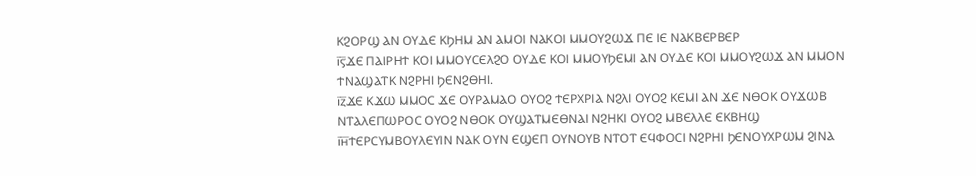ⲔϨⲞⲢϢ ⲀⲚ ⲞⲨⲆⲈ ⲔϦⲎⲘ ⲀⲚ ⲀⲘⲞⲒ ⲚⲀⲔⲞⲒ ⲘⲘⲞⲨϨⲰϪ ⲠⲈ ⲒⲈ ⲚⲀⲔⲂⲈⲢⲂⲈⲢ
ⲓ̅ⲋ̅ϪⲈ ⲠⲀⲒⲢⲎϮ ⲔⲞⲒ ⲘⲘⲞⲨⲤⲈⲖϨⲞ ⲞⲨⲆⲈ ⲔⲞⲒ ⲘⲘⲞⲨϦⲈⲘⲒ ⲀⲚ ⲞⲨⲆⲈ ⲔⲞⲒ ⲘⲘⲞⲨϨⲰϪ ⲀⲚ ⲘⲘⲞⲚ ϮⲚⲀϢⲀⲦⲔ ⲚϨⲢⲎⲒ ϦⲈⲚϨⲐⲎⲒ.
ⲓ̅ⲍ̅ϪⲈ ⲔϪⲰ ⲘⲘⲞⲤ ϪⲈ ⲞⲨⲢⲀⲘⲀⲞ ⲞⲨⲞϨ ϮⲈⲢⲬⲢⲒⲀ ⲚϨⲖⲒ ⲞⲨⲞϨ ⲔⲈⲘⲒ ⲀⲚ ϪⲈ ⲚⲐⲞⲔ ⲞⲨϪⲰⲂ ⲚⲦⲀⲖⲈⲠⲰⲢⲞⲤ ⲞⲨⲞϨ ⲚⲐⲞⲔ ⲞⲨϢⲀⲦⲘⲈⲐⲚⲀⲒ ⲚϨⲎⲔⲒ ⲞⲨⲞϨ ⲘⲂⲈⲖⲖⲈ ⲈⲔⲂⲎϢ
ⲓ̅ⲏ̅ϮⲈⲢⲤⲨⲘⲂⲞⲨⲖⲈⲨⲒⲚ ⲚⲀⲔ ⲞⲨⲚ ⲈϢⲈⲠ ⲞⲨⲚⲞⲨⲂ ⲚⲦⲞⲦ ⲈϤⲪⲞⲤⲒ ⲚϨⲢⲎⲒ ϦⲈⲚⲞⲨⲬⲢⲰⲘ ϨⲒⲚⲀ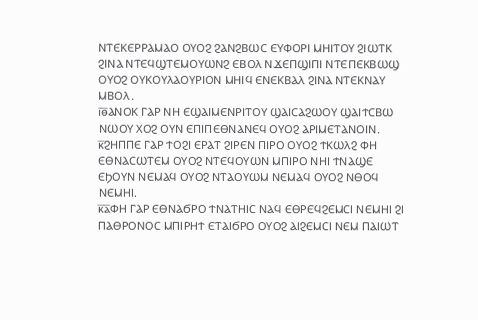ⲚⲦⲈⲔⲈⲢⲢⲀⲘⲀⲞ ⲞⲨⲞϨ ϨⲀⲚϨⲂⲰⲤ ⲈⲨⲪⲞⲢⲒ ⲘⲎⲒⲦⲞⲨ ϨⲒⲰⲦⲔ ϨⲒⲚⲀ ⲚⲦⲈϤϢⲦⲈⲘⲞⲨⲰⲚϨ ⲈⲂⲞⲖ ⲚϪⲈⲠϢⲒⲠⲒ ⲚⲦⲈⲠⲈⲔⲂⲰϢ ⲞⲨⲞϨ ⲞⲨⲔⲞⲨⲖⲀⲞⲨⲢⲒⲞⲚ ⲘⲎⲒϤ ⲈⲚⲈⲔⲂⲀⲖ ϨⲒⲚⲀ ⲚⲦⲈⲔⲚⲀⲨ ⲘⲂⲞⲖ.
ⲓ̅ⲑ̅ⲀⲚⲞⲔ ⲄⲀⲢ ⲚⲎ ⲈϢⲀⲒⲘⲈⲚⲢⲒⲦⲞⲨ ϢⲀⲒⲤⲀϨⲰⲞⲨ ϢⲀⲒϮⲤⲂⲰ ⲚⲰⲞⲨ ⲬⲞϨ ⲞⲨⲚ ⲈⲠⲒⲠⲈⲐⲚⲀⲚⲈϤ ⲞⲨⲞϨ ⲀⲢⲒⲘⲈⲦⲀⲚⲞⲒⲚ.
ⲕ̅ϨⲎⲠⲠⲈ ⲄⲀⲢ ϮⲞϨⲒ ⲈⲢⲀⲦ ϨⲒⲢⲈⲚ ⲠⲒⲢⲞ ⲞⲨⲞϨ ϮⲔⲰⲖϨ ⲪⲎ ⲈⲐⲚⲀⲤⲰⲦⲈⲘ ⲞⲨⲞϨ ⲚⲦⲈϤⲞⲨⲰⲚ ⲘⲠⲒⲢⲞ ⲚⲎⲒ ϮⲚⲀϢⲈ ⲈϦⲞⲨⲚ ⲚⲈⲘⲀϤ ⲞⲨⲞϨ ⲚⲦⲀⲞⲨⲰⲘ ⲚⲈⲘⲀϤ ⲞⲨⲞϨ ⲚⲐⲞϤ ⲚⲈⲘⲎⲒ.
ⲕ̅ⲁ̅ⲪⲎ ⲄⲀⲢ ⲈⲐⲚⲀϬⲢⲞ ϮⲚⲀⲦⲎⲒⲤ ⲚⲀϤ ⲈⲐⲢⲈϤϨⲈⲘⲤⲒ ⲚⲈⲘⲎⲒ ϨⲒ ⲠⲀⲐⲢⲞⲚⲞⲤ ⲘⲠⲒⲢⲎϮ ⲈⲦⲀⲒϬⲢⲞ ⲞⲨⲞϨ ⲀⲒϨⲈⲘⲤⲒ ⲚⲈⲘ ⲠⲀⲒⲰⲦ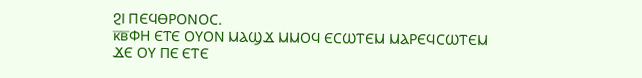ϨⲒ ⲠⲈϤⲐⲢⲞⲚⲞⲤ.
ⲕ̅ⲃ̅ⲪⲎ ⲈⲦⲈ ⲞⲨⲞⲚ ⲘⲀϢϪ ⲘⲘⲞϤ ⲈⲤⲰⲦⲈⲘ ⲘⲀⲢⲈϤⲤⲰⲦⲈⲘ ϪⲈ ⲞⲨ ⲠⲈ ⲈⲦⲈ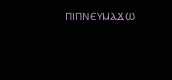ⲠⲒⲠⲚⲈⲨⲘⲀϪⲰ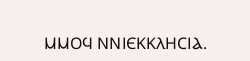ⲘⲘⲞϤ ⲚⲚⲒⲈⲔⲔⲖⲎⲤⲒⲀ.